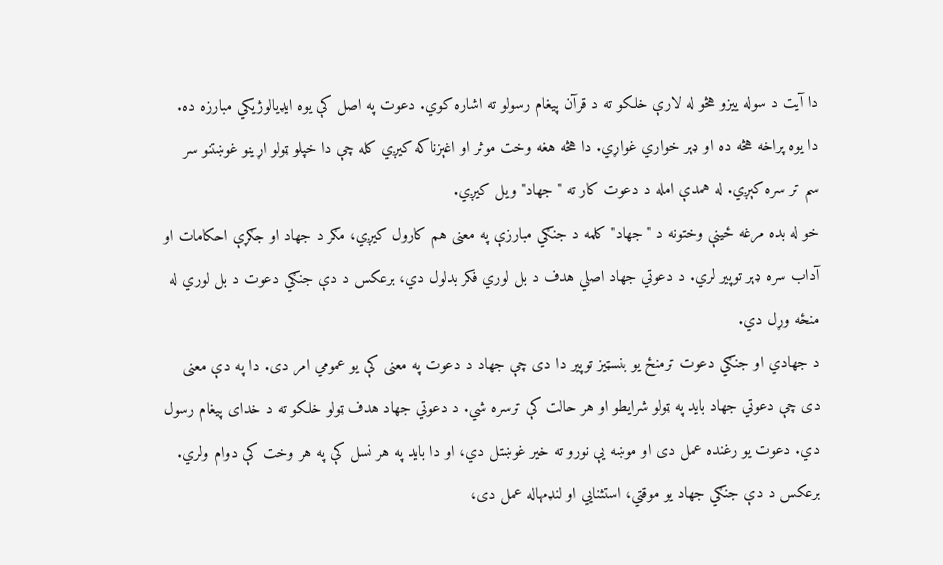دا آیت د سوله ییزو هڅو له لارې خلکو ته د قرآن پیغام رسولو ته اشاره کوي. دعوت په اصل کې یوه ایډیالوژیکي مبارزه ده. دا یوه پراخه هڅه ده او ډېر خواري غواړي. دا هڅه هغه وخت موثر او اغېزناکه کیږي کله چې دا خپلو ټولو اړینو غوښتنو سر سم تر سره کېږي. له همدې امله د دعوت کار ته "جهاد" ویل کیږي.
خو له بده مرغه ځینې وختونه د "جهاد" کلمه د جنګي مبارزې په معنی هم کارول کیږي، مګر د جهاد او جګړې احکامات او آداب سره ډېر توپیر لري. د دعوتي جهاد اصلي هدف د بل لوري فکر بدلول دي، برعکس د دې جنګي دعوت د بل لوري له منځه وړل دي.
د جهادي او جنګي دعوت ترمنځ یو بنسټیز توپیر دا دی چې جهاد د دعوت په معنی کې یو عمومي امر دی. دا په دې معنی دی چې دعوتي جهاد باید په ټولو شرایطو او هر حالت کې ترسره شي. د دعوتي جهاد هدف ټولو خلکو ته د خدای پیغام رسول دي. دعوت یو رغنده عمل دی او موښه یې نورو ته خیر غوښتل دي، او دا باید په هر نسل کې په هر وخت کې دوام ولري. برعکس د دې جنګي جهاد یو موقتي، استثنایي او لنډمهاله عمل دی،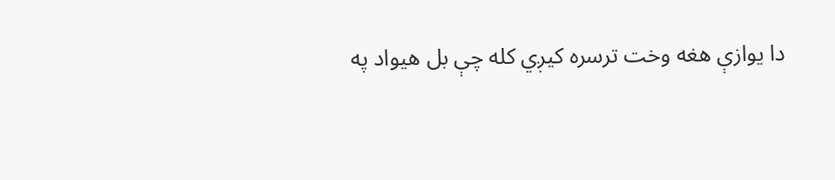دا یوازې هغه وخت ترسره کیږي کله چې بل هیواد په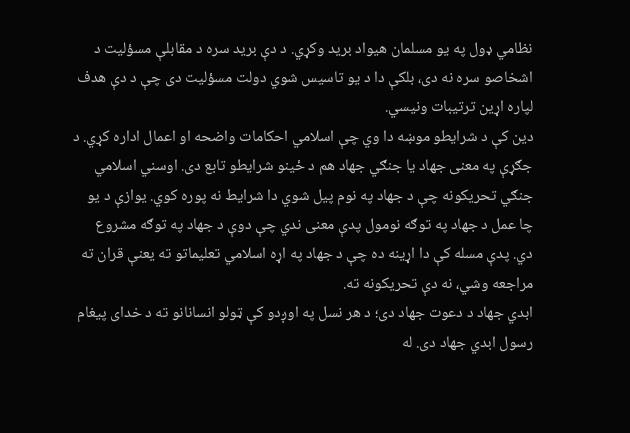نظامي ډول په یو مسلمان هیواد برید وکړي. د دې برید سره د مقابلې مسؤلیت د اشخاصو سره نه دی، بلکې دا د یو تاسیس شوي دولت مسؤلیت دی چې د دې هدف لپاره اړین ترتیبات ونیسي.
دین کې د شرایطو موښه دا وي چې اسلامي احکامات واضحه او اعمال اداره کړي. د جګړې په معنی جهاد یا جنګي جهاد هم د ځینو شرایطو تابع دی. اوسني اسلامي جنګي تحریکونه چې د جهاد په نوم پیل شوي دا شرایط نه پوره کوي. یوازې د یو چا عمل د جهاد په توګه نومول پدې معنی ندي چې دوې د جهاد په توګه مشروع دي. پدې مسله کې دا اړینه ده چې د جهاد په اړه اسلامي تعلیماتو ته یعنې قران ته مراجعه وشي، نه دې تحریکونه ته.
ابدي جهاد د دعوت جهاد دی؛ د هر نسل په اوږدو کې ټولو انسانانو ته د خدای پیغام رسول ابدي جهاد دی. له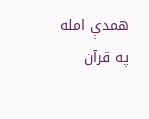همدې امله په قرآن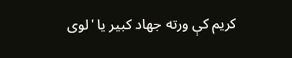کریم کې ورته جهاد کبیر یا 'لوی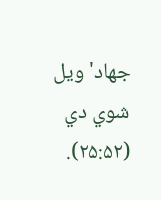جهاد' ویل شوي دي (۲۵:۵۲).